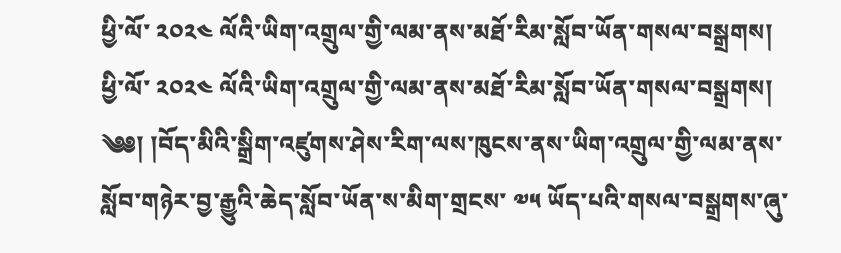ཕྱི་ལོ་ ༢༠༢༤ ལོའི་ཡིག་འགྲུལ་གྱི་ལམ་ནས་མཐོ་རིམ་སློབ་ཡོན་གསལ་བསྒྲགས། ཕྱི་ལོ་ ༢༠༢༤ ལོའི་ཡིག་འགྲུལ་གྱི་ལམ་ནས་མཐོ་རིམ་སློབ་ཡོན་གསལ་བསྒྲགས། ༄༅། །བོད་མིའི་སྒྲིག་འཛུགས་ཤེས་རིག་ལས་ཁུངས་ནས་ཡིག་འགྲུལ་གྱི་ལམ་ནས་སློབ་གཉེར་བྱ་རྒྱུའི་ཆེད་སློབ་ཡོན་ས་མིག་གྲངས་ ༧༥ ཡོད་པའི་གསལ་བསྒྲགས་ཞུ་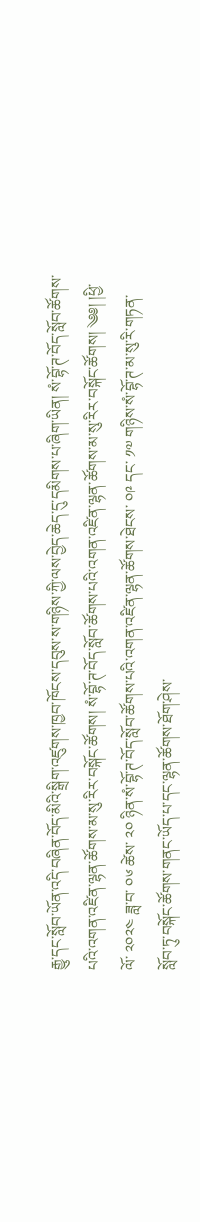རྒྱུ་དང་སློབ་ཡོན་འདི་བཞིན་བོད་མིའི་སྒྲིག་འཛུགས་ཁྱབ་ཁོངས་དབུས་ས་གཉིས་ཀྱི་ལས་བྱེད་ཆེད་དུ་དམིགས་པ་ཞིག་ཡིན། སཾ་བྷོ་ཊ་བོད་སློབ་ཚོགས་པའི་འགན་འཛིན་ལྷན་ཚོགས་མ་སུ་རིར་བསྐོང་ཚོགས། སཾ་བྷོ་ཊ་བོད་སློབ་ཚོགས་པའི་འགན་འཛིན་ལྷན་ཚོགས་མ་སུ་རིར་བསྐོང་ཚོགས། ༄༅། །ཕྱི་ལོ་ ༢༠༢༤ ཟླ་བ་ ༠༦ ཚེས་ ༢༠ ཉིན་སཾ་བྷོ་ཊ་བོད་སློབ་ཚོགས་པའི་འགན་འཛིན་ལྷན་ཚོགས་ཐེངས་ ༠༩ དང་ ༡༧ གཉིས་སཾ་བྷོ་ཊ་མ་སུ་རི་གཏན་སློབ་ཏུ་བསྐོང་ཚོགས་གནང་ཡོད་པ་དང་ལྷན་ཚོགས་ཐོག་ཤེས་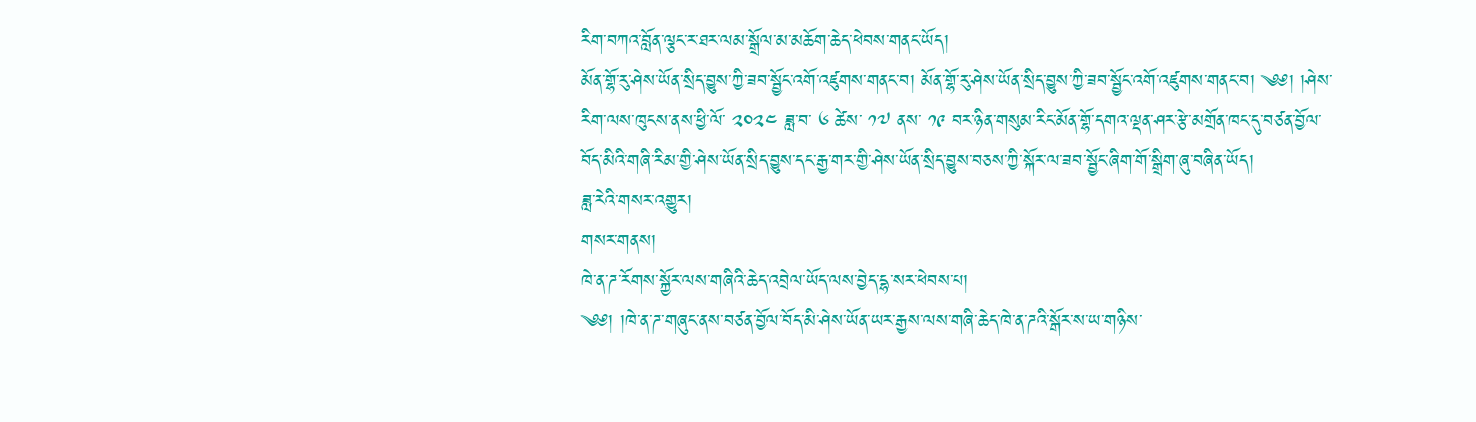རིག་བཀའ་བློན་ལྕང་ར་ཐར་ལམ་སྒྲོལ་མ་མཆོག་ཆེད་ཕེབས་གནང་ཡོད།
མོན་གྷོ་རུ་ཤེས་ཡོན་སྲིད་བྱུས་ཀྱི་ཟབ་སྦྱོང་འགོ་འཛུགས་གནང་བ། མོན་གྷོ་རུ་ཤེས་ཡོན་སྲིད་བྱུས་ཀྱི་ཟབ་སྦྱོང་འགོ་འཛུགས་གནང་བ། ༄༅། །ཤེས་རིག་ལས་ཁུངས་ནས་ཕྱི་ལོ་ ༢༠༢༤ ཟླ་བ་ ༦ ཚེས་ ༡༧ ནས་ ༡༩ བར་ཉིན་གསུམ་རིང་མོན་གྷོ་དགའ་ལྡན་ཤར་རྩེ་མགྲོན་ཁང་དུ་བཙན་བྱོལ་བོད་མིའི་གཞི་རིམ་གྱི་ཤེས་ཡོན་སྲིད་བྱུས་དང་རྒྱ་གར་གྱི་ཤེས་ཡོན་སྲིད་བྱུས་བཅས་ཀྱི་སྐོར་ལ་ཟབ་སྦྱོང་ཞིག་གོ་སྒྲིག་ཞུ་བཞིན་ཡོད།
ཟླ་རེའི་གསར་འགྱུར།
གསར་གནས།
ཁེ་ན་ཌ་རོགས་སྐྱོར་ལས་གཞིའི་ཆེད་འབྲེལ་ཡོད་ལས་བྱེད་དྷ་སར་ཕེབས་པ།
༄༅། །ཁེ་ན་ཌ་གཞུང་ནས་བཙན་བྱོལ་བོད་མི་ཤེས་ཡོན་ཡར་རྒྱས་ལས་གཞི་ཆེད་ཁེ་ན་ཌའི་སྒོར་ས་ཡ་གཉིས་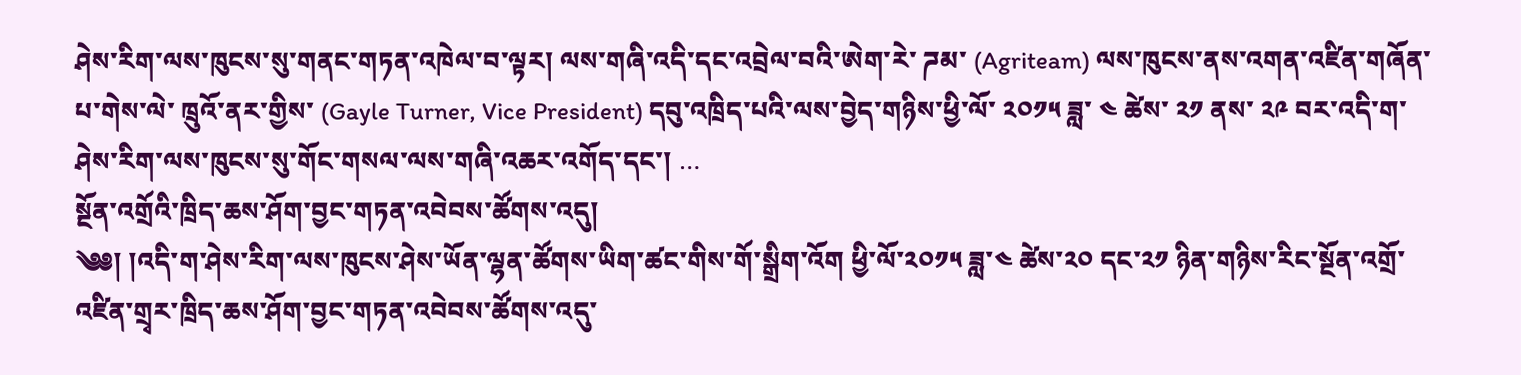ཤེས་རིག་ལས་ཁུངས་སུ་གནང་གཏན་འཁེལ་བ་ལྟར། ལས་གཞི་འདི་དང་འབྲེལ་བའི་ཨེག་རེ་ ཌམ་ (Agriteam) ལས་ཁུངས་ནས་འགན་འཛིན་གཞོན་པ་གེས་ལེ་ ཁྲུའོ་ནར་གྱིས་ (Gayle Turner, Vice President) དབུ་འཁྲིད་པའི་ལས་བྱེད་གཉིས་ཕྱི་ལོ་ ༢༠༡༥ ཟླ་ ༤ ཚེས་ ༢༡ ནས་ ༢༩ བར་འདི་ག་ཤེས་རིག་ལས་ཁུངས་སུ་གོང་གསལ་ལས་གཞི་འཆར་འགོད་དང་། …
སྔོན་འགྲོའི་ཁྲིད་ཆས་ཤོག་བྱང་གཏན་འབེབས་ཚོགས་འདུ།
༄༅། །འདི་ག་ཤེས་རིག་ལས་ཁུངས་ཤེས་ཡོན་ལྷན་ཚོགས་ཡིག་ཚང་གིས་གོ་སྒྲིག་འོག ཕྱི་ལོ་༢༠༡༥ ཟླ་༤ ཚེས་༢༠ དང་༢༡ ཉིན་གཉིས་རིང་སྔོན་འགྲོ་འཛིན་གྲྭར་ཁྲིད་ཆས་ཤོག་བྱང་གཏན་འབེབས་ཚོགས་འདུ་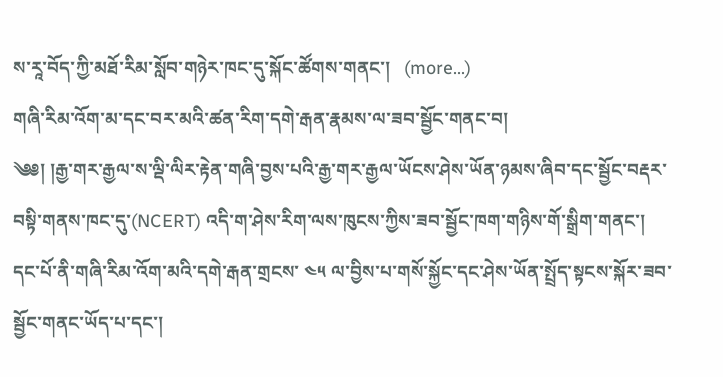ས་རཱ་བོད་ཀྱི་མཐོ་རིམ་སློབ་གཉེར་ཁང་དུ་སྐོང་ཚོགས་གནང་།   (more…)
གཞི་རིམ་འོག་མ་དང་བར་མའི་ཚན་རིག་དགེ་རྒན་རྣམས་ལ་ཟབ་སྦྱོང་གནང་བ།
༄༅། །རྒྱ་གར་རྒྱལ་ས་ལྡི་ལིར་རྟེན་གཞི་བྱས་པའི་རྒྱ་གར་རྒྱལ་ཡོངས་ཤེས་ཡོན་ཉམས་ཞིབ་དང་སྦྱོང་བརྡར་བསྟི་གནས་ཁང་དུ་(NCERT) འདི་ག་ཤེས་རིག་ལས་ཁུངས་ཀྱིས་ཟབ་སྦྱོང་ཁག་གཉིས་གོ་སྒྲིག་གནང་། དང་པོ་ནི་གཞི་རིམ་འོག་མའི་དགེ་རྒན་གྲངས་ ༤༥ ལ་བྱིས་པ་གསོ་སྐྱོང་དང་ཤེས་ཡོན་སྤྲོད་སྟངས་སྐོར་ཟབ་སྦྱོང་གནང་ཡོད་པ་དང་།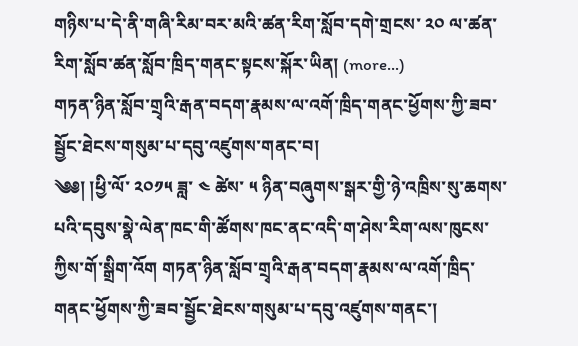གཉིས་པ་དེ་ནི་གཞི་རིམ་བར་མའི་ཚན་རིག་སློབ་དགེ་གྲངས་ ༢༠ ལ་ཚན་རིག་སློབ་ཚན་སློབ་ཁྲིད་གནང་སྟངས་སྐོར་ཡིན། (more…)
གཏན་ཉིན་སློབ་གྲྭའི་རྒན་བདག་རྣམས་ལ་འགོ་ཁྲིད་གནང་ཕྱོགས་ཀྱི་ཟབ་སྦྱོང་ཐེངས་གསུམ་པ་དབུ་འཛུགས་གནང་བ།
༄༅། །ཕྱི་ལོ་ ༢༠༡༥ ཟླ་ ༤ ཚེས་ ༥ ཉིན་བཞུགས་སྒར་གྱི་ཉེ་འཁྲིས་སུ་ཆགས་པའི་དབུས་སྣེ་ལེན་ཁང་གི་ཚོགས་ཁང་ནང་འདི་ག་ཤེས་རིག་ལས་ཁུངས་ཀྱིས་གོ་སྒྲིག་འོག གཏན་ཉིན་སློབ་གྲྭའི་རྒན་བདག་རྣམས་ལ་འགོ་ཁྲིད་གནང་ཕྱོགས་ཀྱི་ཟབ་སྦྱོང་ཐེངས་གསུམ་པ་དབུ་འཛུགས་གནང་།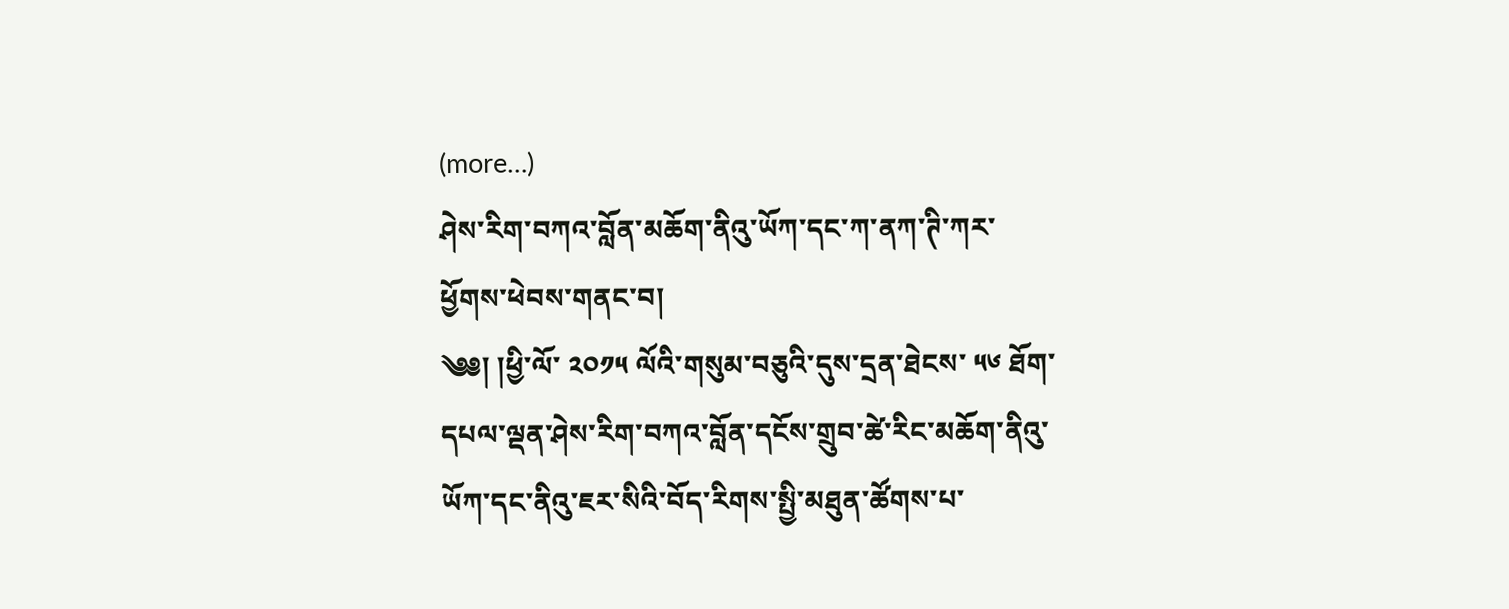(more…)
ཤེས་རིག་བཀའ་བློན་མཆོག་ནིའུ་ཡོཀ་དང་ཀ་ནཀ་ཊི་ཀར་ཕྱོགས་ཕེབས་གནང་བ།
༄༅། །ཕྱི་ལོ་ ༢༠༡༥ ལོའི་གསུམ་བཅུའི་དུས་དྲན་ཐེངས་ ༥༦ ཐོག་དཔལ་ལྡན་ཤེས་རིག་བཀའ་བློན་དངོས་གྲུབ་ཚེ་རིང་མཆོག་ནིའུ་ཡོཀ་དང་ནིའུ་ཇར་སིའི་བོད་རིགས་སྤྱི་མཐུན་ཚོགས་པ་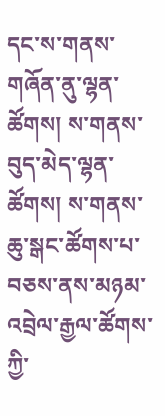དང་ས་གནས་གཞོན་ནུ་ལྷན་ཚོགས། ས་གནས་བུད་མེད་ལྷན་ཚོགས། ས་གནས་ཆུ་སྒང་ཚོགས་པ་བཅས་ནས་མཉམ་འབྲེལ་རྒྱལ་ཚོགས་ཀྱི་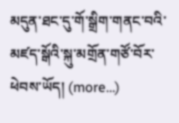མདུན་ཐང་དུ་གོ་སྒྲིག་གནང་བའི་མཛད་སྒོའི་སྐུ་མགྲོན་གཙོ་བོར་ཕེབས་ཡོད། (more…)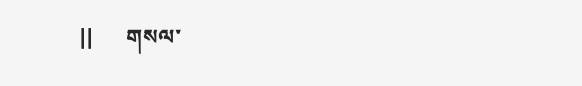||      གསལ་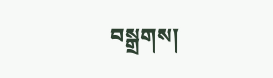བསྒྲགས།